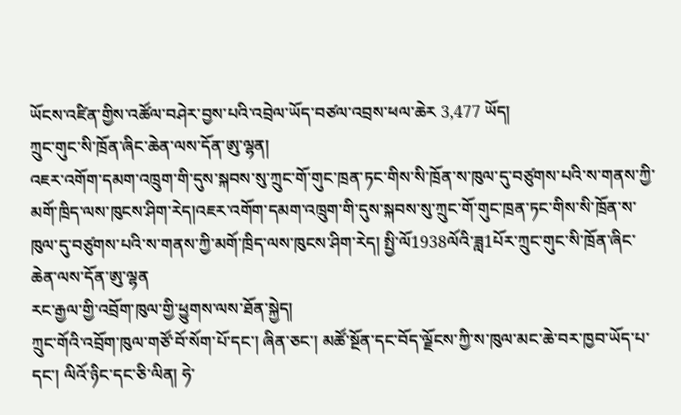ཡོངས་འཛིན་གྱིས་འཚོལ་བཤེར་བྱས་པའི་འབྲེལ་ཡོད་བཙལ་འབྲས་ཕལ་ཆེར 3,477 ཡོད།
ཀྲུང་གུང་སི་ཁྲོན་ཞིང་ཆེན་ལས་དོན་ཨུ་ལྷན།
འཇར་འགོག་དམག་འཁྲུག་གི་དུས་སྐབས་སུ་ཀྲུང་གོ་གུང་ཁྲན་ཏང་གིས་སི་ཁྲོན་ས་ཁུལ་དུ་བཙུགས་པའི་ས་གནས་ཀྱི་མགོ་ཁྲིད་ལས་ཁུངས་ཤིག་རེད།འཇར་འགོག་དམག་འཁྲུག་གི་དུས་སྐབས་སུ་ཀྲུང་གོ་གུང་ཁྲན་ཏང་གིས་སི་ཁྲོན་ས་ཁུལ་དུ་བཙུགས་པའི་ས་གནས་ཀྱི་མགོ་ཁྲིད་ལས་ཁུངས་ཤིག་རེད། སྤྱི་ལོ1938ལོའི་ཟླ1པོར་ཀྲུང་གུང་སི་ཁྲོན་ཞིང་ཆེན་ལས་དོན་ཨུ་ལྷན
རང་རྒྱལ་གྱི་འབྲོག་ཁུལ་གྱི་ཕྱུགས་ལས་ཐོན་སྐྱེད།
ཀྲུང་གོའི་འབྲོག་ཁུལ་གཙོ་བོ་སོག་པོ་དང་། ཞིན་ཅང་། མཚོ་སྔོན་དང་བོད་ལྗོངས་ཀྱི་ས་ཁུལ་མང་ཆེ་བར་ཁྱབ་ཡོད་པ་དང་། ལིའོ་ཉིང་དང་ཅི་ལིན། ཧེ་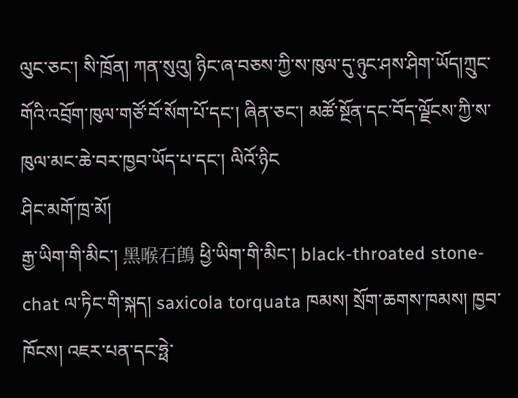ལུང་ཅང་། སི་ཁྲོན། ཀན་སུའུ། ཉིང་ཞ་བཅས་ཀྱི་ས་ཁུལ་དུ་ཉུང་ཤས་ཤིག་ཡོད།ཀྲུང་གོའི་འབྲོག་ཁུལ་གཙོ་བོ་སོག་པོ་དང་། ཞིན་ཅང་། མཚོ་སྔོན་དང་བོད་ལྗོངས་ཀྱི་ས་ཁུལ་མང་ཆེ་བར་ཁྱབ་ཡོད་པ་དང་། ལིའོ་ཉིང
ཤིང་མགོ་ཁྲ་མོ།
རྒྱ་ཡིག་གི་མིང་། 黑喉石鵖 ཕྱི་ཡིག་གི་མིང་། black-throated stone-chat ལ་ཏིང་གི་སྐད། saxicola torquata ཁམས། སྲོག་ཆགས་ཁམས། ཁྱབ་ཁོངས། འཇར་པན་དང་ཧྥེ་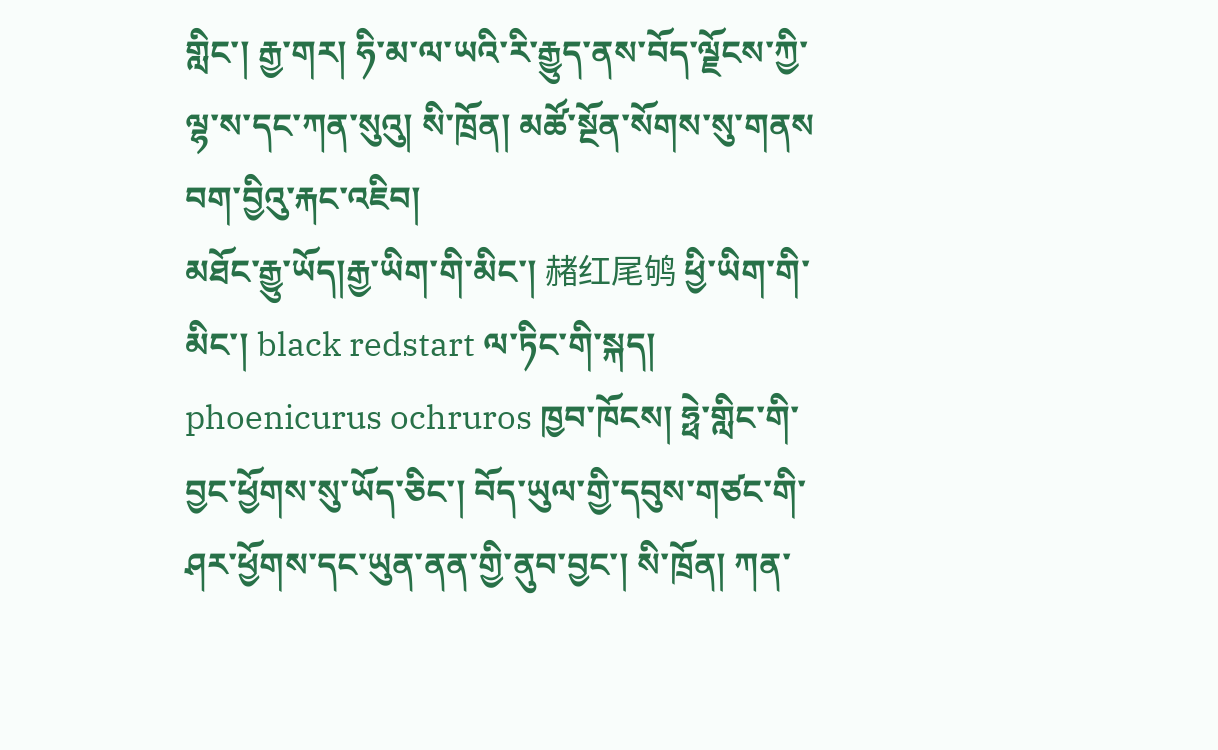གླིང་། རྒྱ་གར། ཧི་མ་ལ་ཡའི་རི་རྒྱུད་ནས་བོད་ལྗོངས་ཀྱི་ལྷ་ས་དང་ཀན་སུའུ། སི་ཁྲོན། མཚོ་སྔོན་སོགས་སུ་གནས
བག་བྱིའུ་རྐང་འཇིབ།
མཐོང་རྒྱུ་ཡོད།རྒྱ་ཡིག་གི་མིང་། 赭红尾鸲 ཕྱི་ཡིག་གི་མིང་། black redstart ལ་ཏིང་གི་སྐད། phoenicurus ochruros ཁྱབ་ཁོངས། ཧྥེ་གླིང་གི་བྱང་ཕྱོགས་སུ་ཡོད་ཅིང་། བོད་ཡུལ་གྱི་དབུས་གཙང་གི་ཤར་ཕྱོགས་དང་ཡུན་ནན་གྱི་ནུབ་བྱང་། སི་ཁྲོན། ཀན་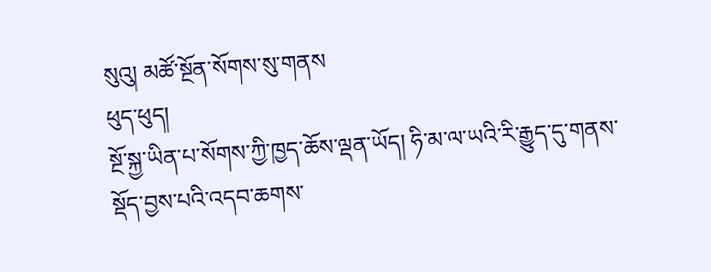སུའུ། མཚོ་སྔོན་སོགས་སུ་གནས
ཕུད་ཕུད།
སྔོ་སྐྱ་ཡིན་པ་སོགས་ཀྱི་ཁྱད་ཆོས་ལྡན་ཡོད། ཧི་མ་ལ་ཡའི་རི་རྒྱུད་དུ་གནས་སྡོད་བྱས་པའི་འདབ་ཆགས་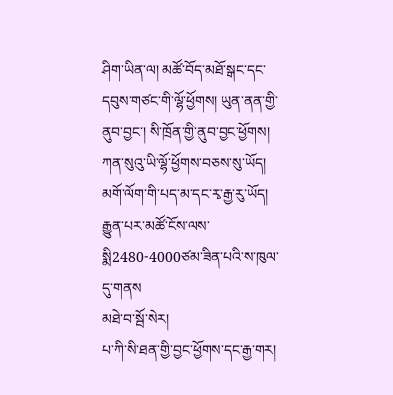ཤིག་ཡིན་ལ། མཚོ་བོད་མཐོ་སྒང་དང་དབུས་གཙང་གི་ལྷོ་ཕྱོགས། ཡུན་ནན་གྱི་ནུབ་བྱང་། སི་ཁྲོན་གྱི་ནུབ་བྱང་ཕྱོགས། ཀན་སུའུ་ཡི་ལྷོ་ཕྱོགས་བཅས་སུ་ཡོད། མགོ་ལོག་གི་པད་མ་དང་རྭ་རྒྱ་རུ་ཡོད། རྒྱུན་པར་མཚོ་ངོས་ལས་སྨི2480-4000ཙམ་ཟིན་པའི་ས་ཁུལ་དུ་གནས
མཐེ་བ་སྦོ་སེར།
པ་ཀི་སི་ཐན་གྱི་བྱང་ཕྱོགས་དང་རྒྱ་གར།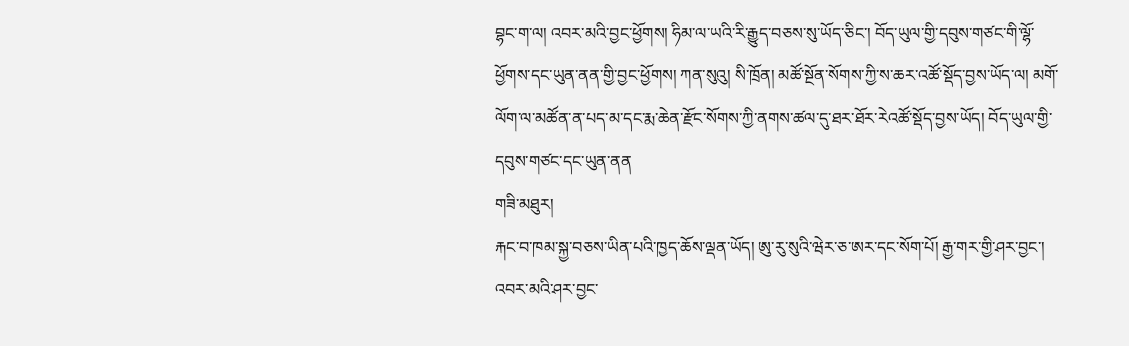བྷང་ག་ལ། འབར་མའི་བྱང་ཕྱོགས། ཧིམ་ལ་ཡའི་རི་རྒྱུད་བཅས་སུ་ཡོད་ཅིང་། བོད་ཡུལ་གྱི་དབུས་གཙང་གི་ལྷོ་ཕྱོགས་དང་ཡུན་ནན་གྱི་བྱང་ཕྱོགས། ཀན་སུའུ། སི་ཁྲོན། མཚོ་སྔོན་སོགས་ཀྱི་ས་ཆར་འཚོ་སྡོད་བྱས་ཡོད་ལ། མགོ་ལོག་ལ་མཚོན་ན་པད་མ་དང་རྨ་ཆེན་རྫོང་སོགས་ཀྱི་ནགས་ཚལ་དུ་ཐར་ཐོར་རེའཚོ་སྡོད་བྱས་ཡོད། བོད་ཡུལ་གྱི་དབུས་གཙང་དང་ཡུན་ནན
གཟི་མཐུར།
རྐང་བ་ཁམ་སྐྱ་བཅས་ཡིན་པའི་ཁྱད་ཆོས་ལྡན་ཡོད། ཨུ་རུ་སུའི་ཝེར་ཅ་ཨར་དང་སོག་པོ། རྒྱ་གར་གྱི་ཤར་བྱང་། འབར་མའི་ཤར་བྱང་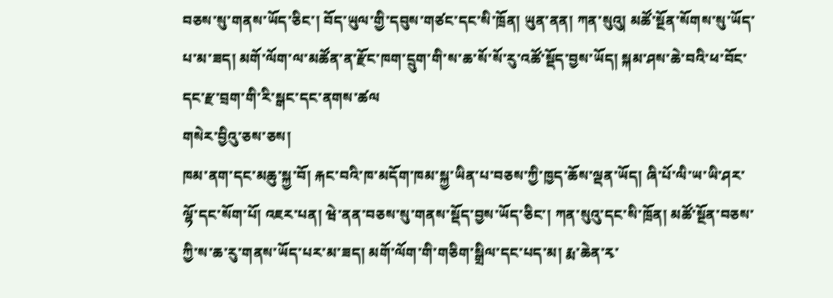བཅས་སུ་གནས་ཡོད་ཅིང་། བོད་ཡུལ་གྱི་དབུས་གཙང་དང་སི་ཁྲོན། ཡུན་ནན། ཀན་སུའུ། མཚོ་སྔོན་སོགས་སུ་ཡོད་པ་མ་ཟད། མགོ་ལོག་ལ་མཚོན་ན་རྫོང་ཁག་དྲུག་གི་ས་ཆ་སོ་སོ་རུ་འཚོ་སྡོད་བྱས་ཡོད། སྐམ་ཤས་ཆེ་བའི་ཕ་བོང་དང་རྫ་བྲག་གི་རི་སྒང་དང་ནགས་ཚལ
གསེར་བྱིའུ་ཅས་ཅས།
ཁམ་ནག་དང་མཆུ་སྐྱ་བོ། རྐང་བའི་ཁ་མདོག་ཁམ་སྐྱ་ཡིན་པ་བཅས་ཀྱི་ཁྱད་ཆོས་ལྡན་ཡོད། ཞི་པོ་ལི་ཡ་ཡི་ཤར་ལྷོ་དང་སོག་པོ། འཇར་པན། ཝེ་ནན་བཅས་སུ་གནས་སྡོད་བྱས་ཡོད་ཅིང་། ཀན་སུའུ་དང་སི་ཁྲོན། མཚོ་སྔོན་བཅས་ཀྱི་ས་ཆ་རུ་གནས་ཡོད་པར་མ་ཟད། མགོ་ལོག་གི་གཅིག་སྒྲིལ་དང་པད་མ། རྨ་ཆེན་རྭ་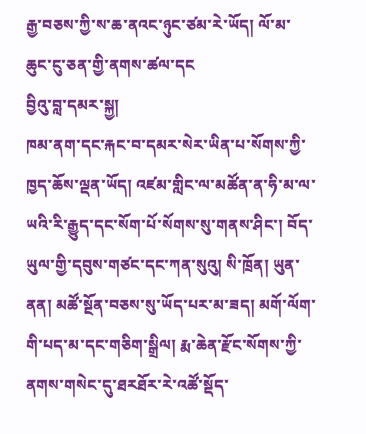རྒྱ་བཅས་ཀྱི་ས་ཆ་ནའང་ཉུང་ཙམ་རེ་ཡོད། ལོ་མ་ཆུང་ངུ་ཅན་གྱི་ནགས་ཚལ་དང
བྱིའུ་བླ་དམར་སྐྱ།
ཁམ་ནག་དང་རྐང་བ་དམར་སེར་ཡིན་པ་སོགས་ཀྱི་ཁྱད་ཆོས་ལྡན་ཡོད། འཛམ་གླིང་ལ་མཚོན་ན་ཧི་མ་ལ་ཡའི་རི་རྒྱུད་དང་སོག་པོ་སོགས་སུ་གནས་ཤིང་། བོད་ཡུལ་གྱི་དབུས་གཙང་དང་ཀན་སུའུ། སི་ཁྲོན། ཡུན་ནན། མཚོ་སྔོན་བཅས་སུ་ཡོད་པར་མ་ཟད། མགོ་ལོག་གི་པད་མ་དང་གཅིག་སྒྲིལ། རྨ་ཆེན་རྫོང་སོགས་ཀྱི་ནགས་གསེང་དུ་ཐརཐོར་རེ་འཚོ་སྡོད་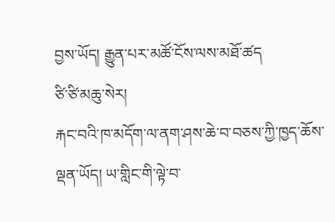བྱས་ཡོད། རྒྱུན་པར་མཚོ་ངོས་ལས་མཐོ་ཚད
ཙི་ཙི་མཆུ་སེར།
རྐང་བའི་ཁ་མདོག་ལ་ནག་ཤས་ཆེ་བ་བཅས་ཀྱི་ཁྱད་ཆོས་ལྡན་ཡོད། ཡ་གླིང་གི་ལྟེ་བ་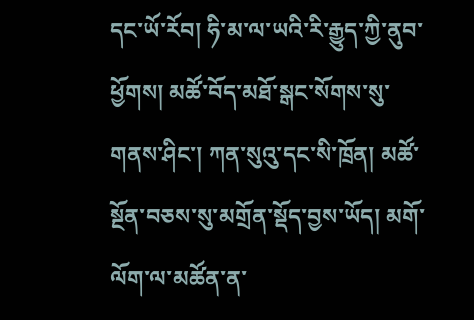དང་ཡོ་རོབ། ཧི་མ་ལ་ཡའི་རི་རྒྱུད་ཀྱི་ནུབ་ཕྱོགས། མཚོ་བོད་མཐོ་སྒང་སོགས་སུ་གནས་ཤིང་། ཀན་སུའུ་དང་སི་ཁྲོན། མཚོ་སྔོན་བཅས་སུ་མགྲོན་སྡོད་བྱས་ཡོད། མགོ་ལོག་ལ་མཚོན་ན་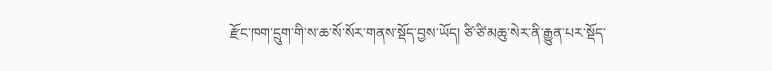རྫོང་ཁག་དྲུག་གི་ས་ཆ་སོ་སོར་གནས་སྡོད་བྱས་ཡོད། ཙི་ཙི་མཆུ་སེར་ནི་རྒྱུན་པར་སྡོད་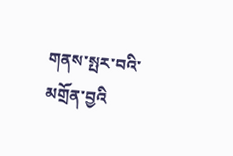གནས་སྤར་བའི་མགྲོན་བྱའི